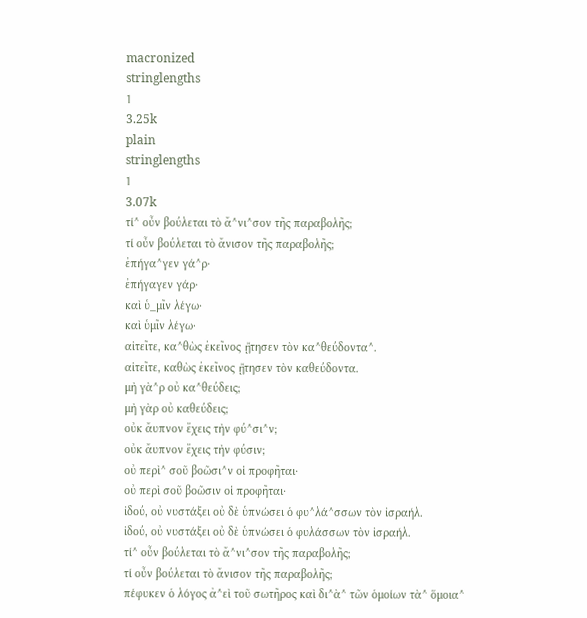macronized
stringlengths
1
3.25k
plain
stringlengths
1
3.07k
τί^ οὖν βούλεται τὸ ἄ^νι^σον τῆς παραβολῆς;
τί οὖν βούλεται τὸ ἄνισον τῆς παραβολῆς;
ἐπήγα^γεν γά^ρ·
ἐπήγαγεν γάρ·
καὶ ὑ_μῖν λέγω·
καὶ ὑμῖν λέγω·
αἰτεῖτε, κα^θὼς ἐκεῖνος ᾔτησεν τὸν κα^θεύδοντα^.
αἰτεῖτε, καθὼς ἐκεῖνος ᾔτησεν τὸν καθεύδοντα.
μὴ γὰ^ρ οὐ κα^θεύδεις;
μὴ γὰρ οὐ καθεύδεις;
οὐκ ἄυπνον ἔχεις τὴν φύ^σι^ν;
οὐκ ἄυπνον ἔχεις τὴν φύσιν;
οὐ περὶ^ σοῦ βοῶσι^ν οἱ προφῆται·
οὐ περὶ σοῦ βοῶσιν οἱ προφῆται·
ἰδού, οὐ νυστάξει οὐ δὲ ὑπνώσει ὁ φυ^λά^σσων τὸν ἰσραήλ.
ἰδού, οὐ νυστάξει οὐ δὲ ὑπνώσει ὁ φυλάσσων τὸν ἰσραήλ.
τί^ οὖν βούλεται τὸ ἄ^νι^σον τῆς παραβολῆς;
τί οὖν βούλεται τὸ ἄνισον τῆς παραβολῆς;
πέφυκεν ὁ λόγος ἀ^εὶ τοῦ σωτῆρος καὶ δι^ὰ^ τῶν ὁμοίων τὰ^ ὅμοια^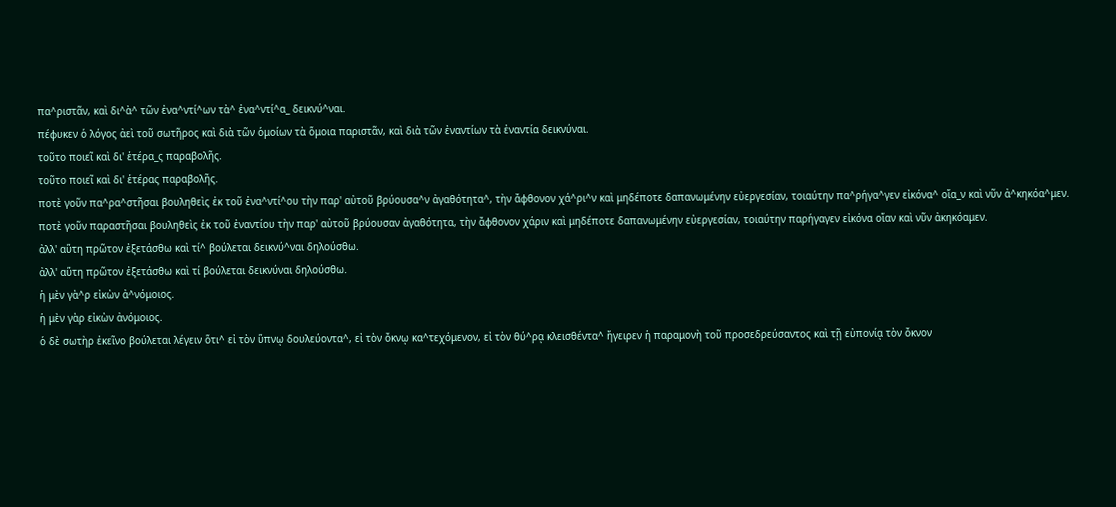πα^ριστᾶν, καὶ δι^ὰ^ τῶν ἐνα^ντί^ων τὰ^ ἐνα^ντί^α_ δεικνύ^ναι.
πέφυκεν ὁ λόγος ἀεὶ τοῦ σωτῆρος καὶ διὰ τῶν ὁμοίων τὰ ὅμοια παριστᾶν, καὶ διὰ τῶν ἐναντίων τὰ ἐναντία δεικνύναι.
τοῦτο ποιεῖ καὶ δι' ἑτέρα_ς παραβολῆς.
τοῦτο ποιεῖ καὶ δι' ἑτέρας παραβολῆς.
ποτὲ γοῦν πα^ρα^στῆσαι βουληθεὶς ἐκ τοῦ ἐνα^ντί^ου τὴν παρ' αὐτοῦ βρύουσα^ν ἀγαθότητα^, τὴν ἄφθονον χά^ρι^ν καὶ μηδέποτε δαπανωμένην εὐεργεσίαν, τοιαύτην πα^ρήγα^γεν εἰκόνα^ οἵα_ν καὶ νῦν ἀ^κηκόα^μεν.
ποτὲ γοῦν παραστῆσαι βουληθεὶς ἐκ τοῦ ἐναντίου τὴν παρ' αὐτοῦ βρύουσαν ἀγαθότητα, τὴν ἄφθονον χάριν καὶ μηδέποτε δαπανωμένην εὐεργεσίαν, τοιαύτην παρήγαγεν εἰκόνα οἵαν καὶ νῦν ἀκηκόαμεν.
ἀλλ' αὕτη πρῶτον ἐξετάσθω καὶ τί^ βούλεται δεικνύ^ναι δηλούσθω.
ἀλλ' αὕτη πρῶτον ἐξετάσθω καὶ τί βούλεται δεικνύναι δηλούσθω.
ἡ μὲν γὰ^ρ εἰκὼν ἀ^νόμοιος.
ἡ μὲν γὰρ εἰκὼν ἀνόμοιος.
ὁ δὲ σωτὴρ ἐκεῖνο βούλεται λέγειν ὅτι^ εἰ τὸν ὕπνῳ δουλεύοντα^, εἰ τὸν ὄκνῳ κα^τεχόμενον, εἰ τὸν θύ^ρᾳ κλεισθέντα^ ἤγειρεν ἡ παραμονὴ τοῦ προσεδρεύσαντος καὶ τῇ εὐπονίᾳ τὸν ὄκνον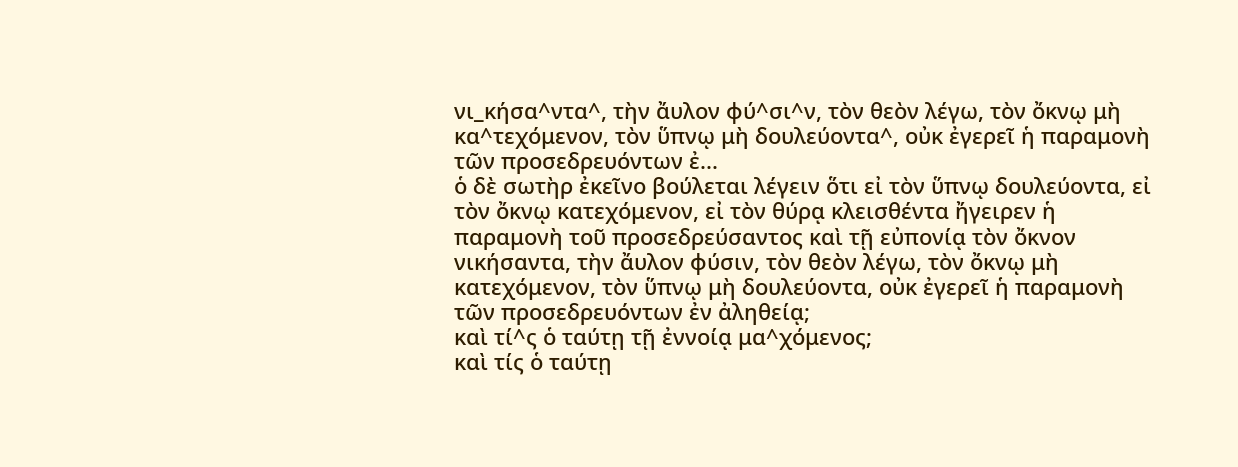νι_κήσα^ντα^, τὴν ἄυλον φύ^σι^ν, τὸν θεὸν λέγω, τὸν ὄκνῳ μὴ κα^τεχόμενον, τὸν ὕπνῳ μὴ δουλεύοντα^, οὐκ ἐγερεῖ ἡ παραμονὴ τῶν προσεδρευόντων ἐ...
ὁ δὲ σωτὴρ ἐκεῖνο βούλεται λέγειν ὅτι εἰ τὸν ὕπνῳ δουλεύοντα, εἰ τὸν ὄκνῳ κατεχόμενον, εἰ τὸν θύρᾳ κλεισθέντα ἤγειρεν ἡ παραμονὴ τοῦ προσεδρεύσαντος καὶ τῇ εὐπονίᾳ τὸν ὄκνον νικήσαντα, τὴν ἄυλον φύσιν, τὸν θεὸν λέγω, τὸν ὄκνῳ μὴ κατεχόμενον, τὸν ὕπνῳ μὴ δουλεύοντα, οὐκ ἐγερεῖ ἡ παραμονὴ τῶν προσεδρευόντων ἐν ἀληθείᾳ;
καὶ τί^ς ὁ ταύτῃ τῇ ἐννοίᾳ μα^χόμενος;
καὶ τίς ὁ ταύτῃ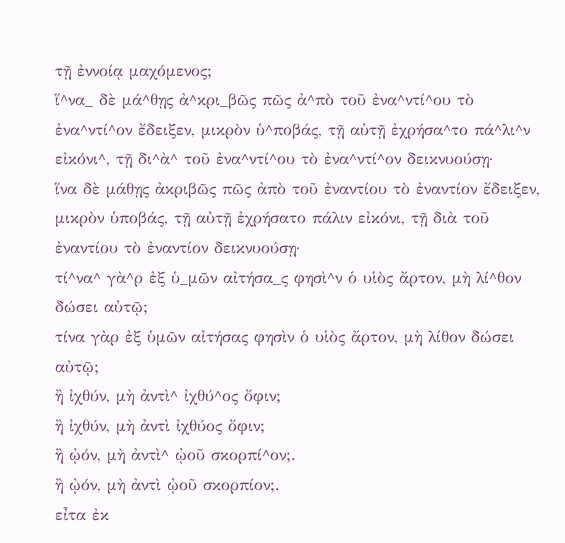τῇ ἐννοίᾳ μαχόμενος;
ἵ^να_ δὲ μά^θῃς ἀ^κρι_βῶς πῶς ἀ^πὸ τοῦ ἐνα^ντί^ου τὸ ἐνα^ντί^ον ἔδειξεν, μικρὸν ὑ^ποβάς, τῇ αὐτῇ ἐχρήσα^το πά^λι^ν εἰκόνι^, τῇ δι^ὰ^ τοῦ ἐνα^ντί^ου τὸ ἐνα^ντί^ον δεικνυούσῃ·
ἵνα δὲ μάθῃς ἀκριβῶς πῶς ἀπὸ τοῦ ἐναντίου τὸ ἐναντίον ἔδειξεν, μικρὸν ὑποβάς, τῇ αὐτῇ ἐχρήσατο πάλιν εἰκόνι, τῇ διὰ τοῦ ἐναντίου τὸ ἐναντίον δεικνυούσῃ·
τί^να^ γὰ^ρ ἐξ ὑ_μῶν αἰτήσα_ς φησὶ^ν ὁ υἱὸς ἄρτον, μὴ λί^θον δώσει αὐτῷ;
τίνα γὰρ ἐξ ὑμῶν αἰτήσας φησὶν ὁ υἱὸς ἄρτον, μὴ λίθον δώσει αὐτῷ;
ἢ ἰχθύν, μὴ ἀντὶ^ ἰχθύ^ος ὄφιν;
ἢ ἰχθύν, μὴ ἀντὶ ἰχθύος ὄφιν;
ἢ ᾠόν, μὴ ἀντὶ^ ᾠοῦ σκορπί^ον;.
ἢ ᾠόν, μὴ ἀντὶ ᾠοῦ σκορπίον;.
εἶτα ἐκ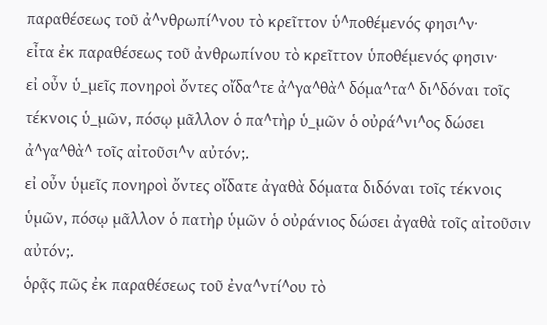παραθέσεως τοῦ ἀ^νθρωπί^νου τὸ κρεῖττον ὑ^ποθέμενός φησι^ν·
εἶτα ἐκ παραθέσεως τοῦ ἀνθρωπίνου τὸ κρεῖττον ὑποθέμενός φησιν·
εἰ οὖν ὑ_μεῖς πονηροὶ ὄντες οἴδα^τε ἀ^γα^θὰ^ δόμα^τα^ δι^δόναι τοῖς τέκνοις ὑ_μῶν, πόσῳ μᾶλλον ὁ πα^τὴρ ὑ_μῶν ὁ οὐρά^νι^ος δώσει ἀ^γα^θὰ^ τοῖς αἰτοῦσι^ν αὐτόν;.
εἰ οὖν ὑμεῖς πονηροὶ ὄντες οἴδατε ἀγαθὰ δόματα διδόναι τοῖς τέκνοις ὑμῶν, πόσῳ μᾶλλον ὁ πατὴρ ὑμῶν ὁ οὐράνιος δώσει ἀγαθὰ τοῖς αἰτοῦσιν αὐτόν;.
ὁρᾷς πῶς ἐκ παραθέσεως τοῦ ἐνα^ντί^ου τὸ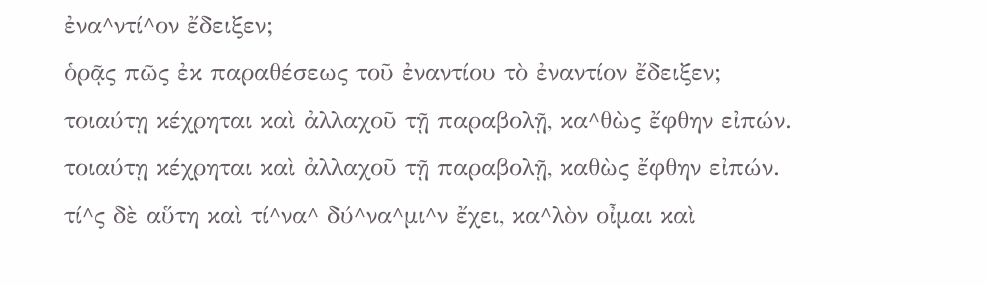ἐνα^ντί^ον ἔδειξεν;
ὁρᾷς πῶς ἐκ παραθέσεως τοῦ ἐναντίου τὸ ἐναντίον ἔδειξεν;
τοιαύτῃ κέχρηται καὶ ἀλλαχοῦ τῇ παραβολῇ, κα^θὼς ἔφθην εἰπών.
τοιαύτῃ κέχρηται καὶ ἀλλαχοῦ τῇ παραβολῇ, καθὼς ἔφθην εἰπών.
τί^ς δὲ αὕτη καὶ τί^να^ δύ^να^μι^ν ἔχει, κα^λὸν οἶμαι καὶ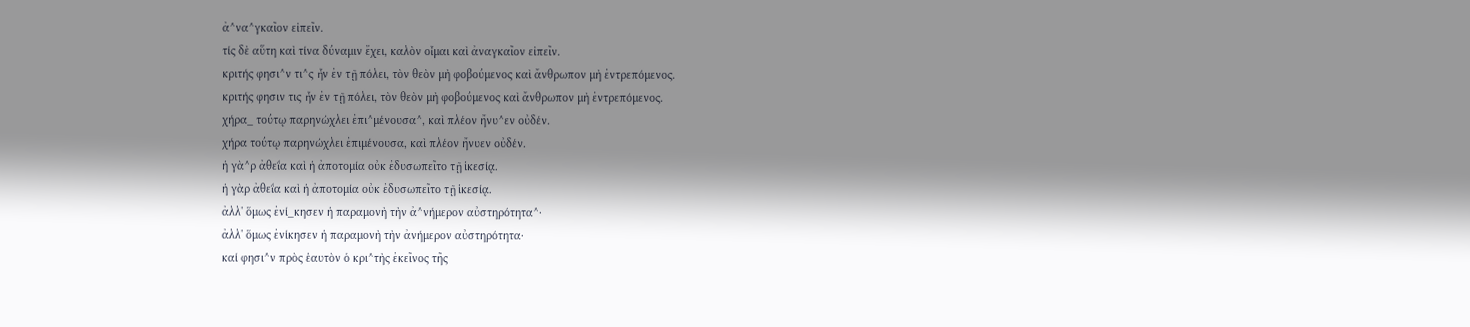ἀ^να^γκαῖον εἰπεῖν.
τίς δὲ αὕτη καὶ τίνα δύναμιν ἔχει, καλὸν οἶμαι καὶ ἀναγκαῖον εἰπεῖν.
κριτής φησι^ν τι^ς ἦν ἐν τῇ πόλει, τὸν θεὸν μὴ φοβούμενος καὶ ἄνθρωπον μὴ ἐντρεπόμενος.
κριτής φησιν τις ἦν ἐν τῇ πόλει, τὸν θεὸν μὴ φοβούμενος καὶ ἄνθρωπον μὴ ἐντρεπόμενος.
χήρα_ τούτῳ παρηνώχλει ἐπι^μένουσα^, καὶ πλέον ἤνυ^εν οὐδέν.
χήρα τούτῳ παρηνώχλει ἐπιμένουσα, καὶ πλέον ἤνυεν οὐδέν.
ἡ γὰ^ρ ἀθεΐα καὶ ἡ ἀποτομία οὐκ ἐδυσωπεῖτο τῇ ἱκεσίᾳ.
ἡ γὰρ ἀθεΐα καὶ ἡ ἀποτομία οὐκ ἐδυσωπεῖτο τῇ ἱκεσίᾳ.
ἀλλ' ὅμως ἐνί_κησεν ἡ παραμονὴ τὴν ἀ^νήμερον αὐστηρότητα^·
ἀλλ' ὅμως ἐνίκησεν ἡ παραμονὴ τὴν ἀνήμερον αὐστηρότητα·
καί φησι^ν πρὸς ἑαυτὸν ὁ κρι^τὴς ἐκεῖνος τῆς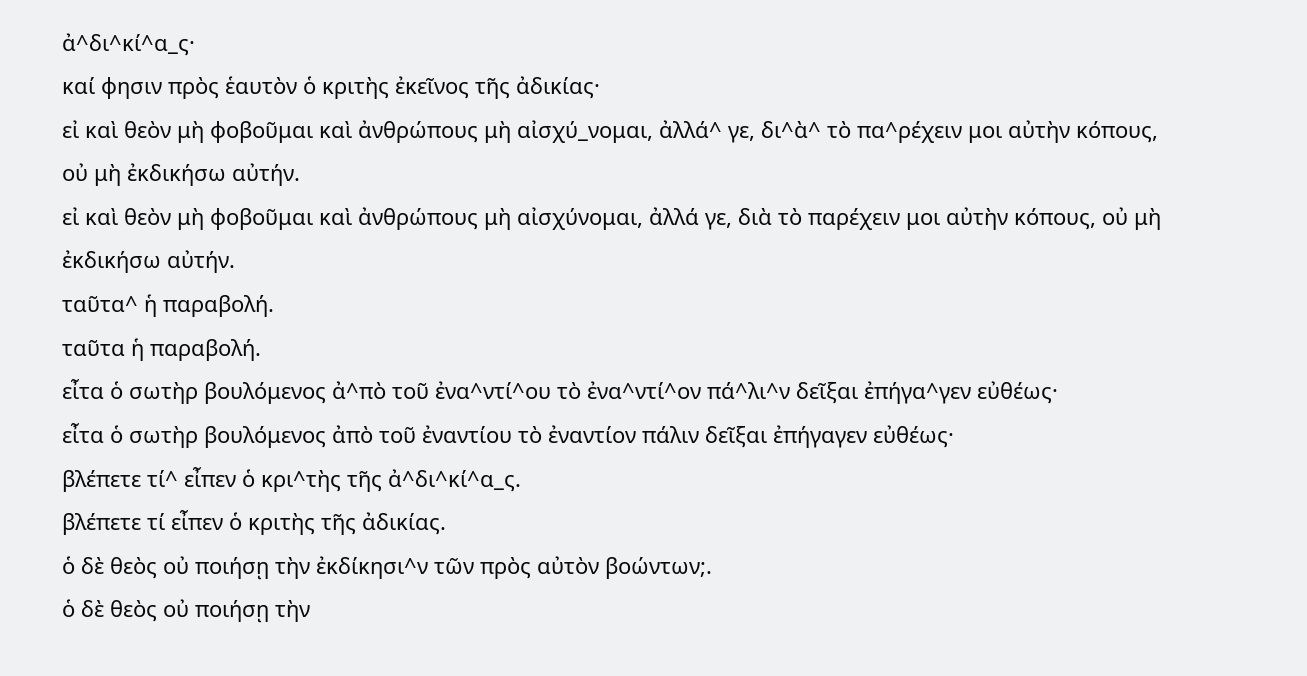ἀ^δι^κί^α_ς·
καί φησιν πρὸς ἑαυτὸν ὁ κριτὴς ἐκεῖνος τῆς ἀδικίας·
εἰ καὶ θεὸν μὴ φοβοῦμαι καὶ ἀνθρώπους μὴ αἰσχύ_νομαι, ἀλλά^ γε, δι^ὰ^ τὸ πα^ρέχειν μοι αὐτὴν κόπους, οὐ μὴ ἐκδικήσω αὐτήν.
εἰ καὶ θεὸν μὴ φοβοῦμαι καὶ ἀνθρώπους μὴ αἰσχύνομαι, ἀλλά γε, διὰ τὸ παρέχειν μοι αὐτὴν κόπους, οὐ μὴ ἐκδικήσω αὐτήν.
ταῦτα^ ἡ παραβολή.
ταῦτα ἡ παραβολή.
εἶτα ὁ σωτὴρ βουλόμενος ἀ^πὸ τοῦ ἐνα^ντί^ου τὸ ἐνα^ντί^ον πά^λι^ν δεῖξαι ἐπήγα^γεν εὐθέως·
εἶτα ὁ σωτὴρ βουλόμενος ἀπὸ τοῦ ἐναντίου τὸ ἐναντίον πάλιν δεῖξαι ἐπήγαγεν εὐθέως·
βλέπετε τί^ εἶπεν ὁ κρι^τὴς τῆς ἀ^δι^κί^α_ς.
βλέπετε τί εἶπεν ὁ κριτὴς τῆς ἀδικίας.
ὁ δὲ θεὸς οὐ ποιήσῃ τὴν ἐκδίκησι^ν τῶν πρὸς αὐτὸν βοώντων;.
ὁ δὲ θεὸς οὐ ποιήσῃ τὴν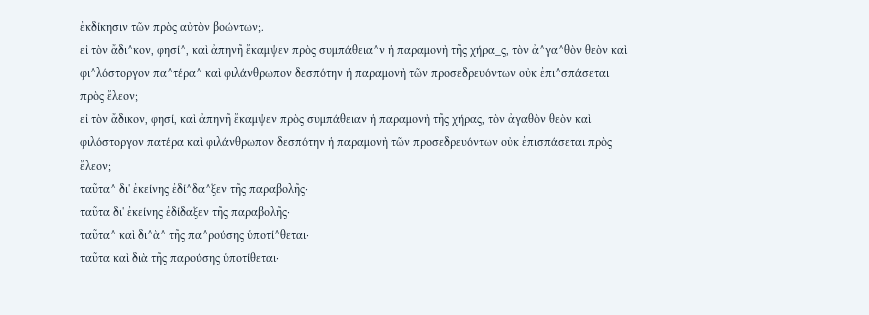ἐκδίκησιν τῶν πρὸς αὐτὸν βοώντων;.
εἰ τὸν ἄδι^κον, φησί^, καὶ ἀπηνῆ ἔκαμψεν πρὸς συμπάθεια^ν ἡ παραμονὴ τῆς χήρα_ς, τὸν ἀ^γα^θὸν θεὸν καὶ φι^λόστοργον πα^τέρα^ καὶ φιλάνθρωπον δεσπότην ἡ παραμονὴ τῶν προσεδρευόντων οὐκ ἐπι^σπάσεται πρὸς ἔλεον;
εἰ τὸν ἄδικον, φησί, καὶ ἀπηνῆ ἔκαμψεν πρὸς συμπάθειαν ἡ παραμονὴ τῆς χήρας, τὸν ἀγαθὸν θεὸν καὶ φιλόστοργον πατέρα καὶ φιλάνθρωπον δεσπότην ἡ παραμονὴ τῶν προσεδρευόντων οὐκ ἐπισπάσεται πρὸς ἔλεον;
ταῦτα^ δι' ἐκείνης ἐδί^δα^ξεν τῆς παραβολῆς·
ταῦτα δι' ἐκείνης ἐδίδαξεν τῆς παραβολῆς·
ταῦτα^ καὶ δι^ὰ^ τῆς πα^ρούσης ὑποτί^θεται·
ταῦτα καὶ διὰ τῆς παρούσης ὑποτίθεται·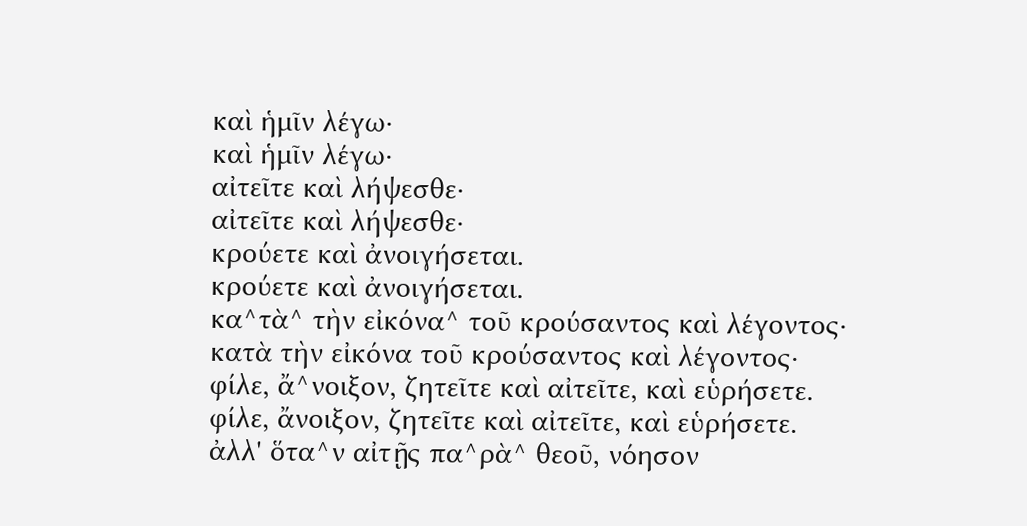καὶ ἡμῖν λέγω·
καὶ ἡμῖν λέγω·
αἰτεῖτε καὶ λήψεσθε·
αἰτεῖτε καὶ λήψεσθε·
κρούετε καὶ ἀνοιγήσεται.
κρούετε καὶ ἀνοιγήσεται.
κα^τὰ^ τὴν εἰκόνα^ τοῦ κρούσαντος καὶ λέγοντος·
κατὰ τὴν εἰκόνα τοῦ κρούσαντος καὶ λέγοντος·
φίλε, ἄ^νοιξον, ζητεῖτε καὶ αἰτεῖτε, καὶ εὑρήσετε.
φίλε, ἄνοιξον, ζητεῖτε καὶ αἰτεῖτε, καὶ εὑρήσετε.
ἀλλ' ὅτα^ν αἰτῇς πα^ρὰ^ θεοῦ, νόησον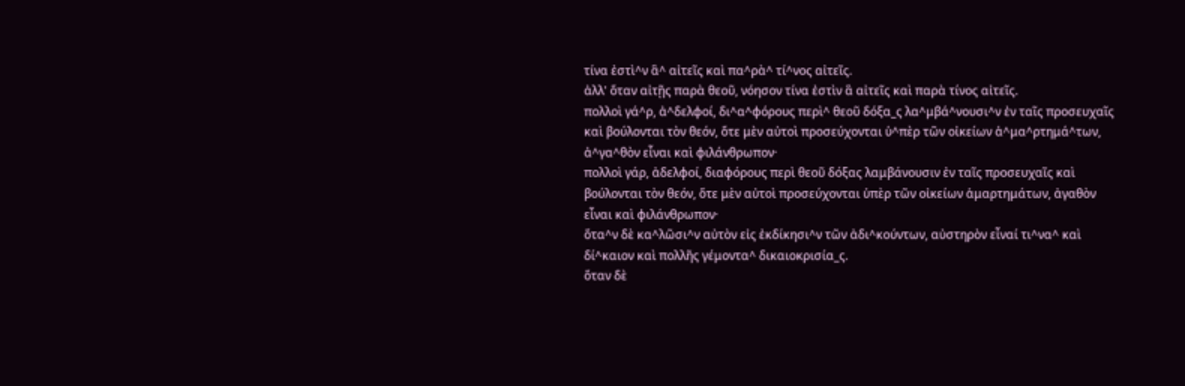τίνα ἐστὶ^ν ἃ^ αἰτεῖς καὶ πα^ρὰ^ τί^νος αἰτεῖς.
ἀλλ' ὅταν αἰτῇς παρὰ θεοῦ, νόησον τίνα ἐστὶν ἃ αἰτεῖς καὶ παρὰ τίνος αἰτεῖς.
πολλοὶ γά^ρ, ἀ^δελφοί, δι^α^φόρους περὶ^ θεοῦ δόξα_ς λα^μβά^νουσι^ν ἐν ταῖς προσευχαῖς καὶ βούλονται τὸν θεόν, ὅτε μὲν αὐτοὶ προσεύχονται ὑ^πὲρ τῶν οἰκείων ἁ^μα^ρτημά^των, ἀ^γα^θὸν εἶναι καὶ φιλάνθρωπον·
πολλοὶ γάρ, ἀδελφοί, διαφόρους περὶ θεοῦ δόξας λαμβάνουσιν ἐν ταῖς προσευχαῖς καὶ βούλονται τὸν θεόν, ὅτε μὲν αὐτοὶ προσεύχονται ὑπὲρ τῶν οἰκείων ἁμαρτημάτων, ἀγαθὸν εἶναι καὶ φιλάνθρωπον·
ὅτα^ν δὲ κα^λῶσι^ν αὐτὸν εἰς ἐκδίκησι^ν τῶν ἀδι^κούντων, αὐστηρὸν εἶναί τι^να^ καὶ δί^καιον καὶ πολλῆς γέμοντα^ δικαιοκρισία_ς.
ὅταν δὲ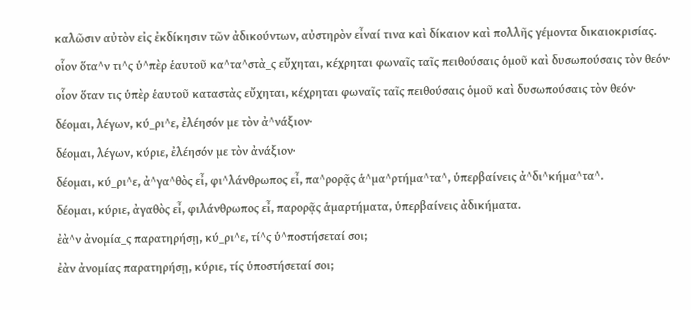καλῶσιν αὐτὸν εἰς ἐκδίκησιν τῶν ἀδικούντων, αὐστηρὸν εἶναί τινα καὶ δίκαιον καὶ πολλῆς γέμοντα δικαιοκρισίας.
οἷον ὅτα^ν τι^ς ὑ^πὲρ ἑαυτοῦ κα^τα^στὰ_ς εὔχηται, κέχρηται φωναῖς ταῖς πειθούσαις ὁμοῦ καὶ δυσωπούσαις τὸν θεόν·
οἷον ὅταν τις ὑπὲρ ἑαυτοῦ καταστὰς εὔχηται, κέχρηται φωναῖς ταῖς πειθούσαις ὁμοῦ καὶ δυσωπούσαις τὸν θεόν·
δέομαι, λέγων, κύ_ρι^ε, ἐλέησόν με τὸν ἀ^νάξιον·
δέομαι, λέγων, κύριε, ἐλέησόν με τὸν ἀνάξιον·
δέομαι, κύ_ρι^ε, ἀ^γα^θὸς εἶ, φι^λάνθρωπος εἶ, πα^ρορᾷς ἁ^μα^ρτήμα^τα^, ὑπερβαίνεις ἀ^δι^κήμα^τα^.
δέομαι, κύριε, ἀγαθὸς εἶ, φιλάνθρωπος εἶ, παρορᾷς ἁμαρτήματα, ὑπερβαίνεις ἀδικήματα.
ἐὰ^ν ἀνομία_ς παρατηρήσῃ, κύ_ρι^ε, τί^ς ὑ^ποστήσεταί σοι;
ἐὰν ἀνομίας παρατηρήσῃ, κύριε, τίς ὑποστήσεταί σοι;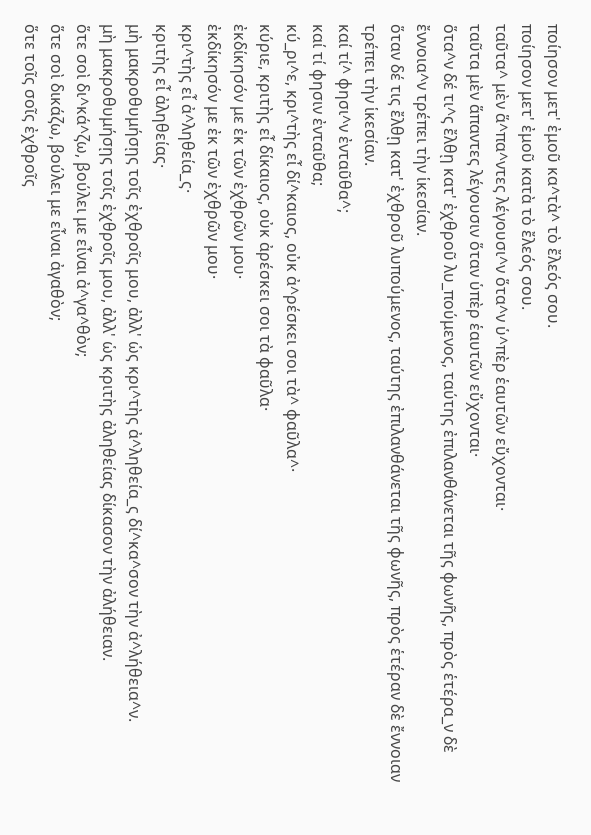ποίησον μετ' ἐμοῦ κα^τὰ^ τὸ ἔλεός σου.
ποίησον μετ' ἐμοῦ κατὰ τὸ ἔλεός σου.
ταῦτα^ μὲν ἅ^πα^ντες λέγουσι^ν ὅτα^ν ὑ^πὲρ ἑαυτῶν εὔχονται·
ταῦτα μὲν ἅπαντες λέγουσιν ὅταν ὑπὲρ ἑαυτῶν εὔχονται·
ὅτα^ν δέ τι^ς ἔλθῃ κατ' ἐχθροῦ λυ_πούμενος, ταύτης ἐπιλανθάνεται τῆς φωνῆς, πρὸς ἑτέρα_ν δὲ ἔννοια^ν τρέπει τὴν ἱκεσίαν.
ὅταν δέ τις ἔλθῃ κατ' ἐχθροῦ λυπούμενος, ταύτης ἐπιλανθάνεται τῆς φωνῆς, πρὸς ἑτέραν δὲ ἔννοιαν τρέπει τὴν ἱκεσίαν.
καί τί^ φησι^ν ἐνταῦθα^;
καί τί φησιν ἐνταῦθα;
κύ_ρι^ε, κρι^τὴς εἶ δί^καιος, οὐκ ἀ^ρέσκει σοι τὰ^ φαῦλα^·
κύριε, κριτὴς εἶ δίκαιος, οὐκ ἀρέσκει σοι τὰ φαῦλα·
ἐκδίκησόν με ἐκ τῶν ἐχθρῶν μου·
ἐκδίκησόν με ἐκ τῶν ἐχθρῶν μου·
κρι^τὴς εἶ ἀ^ληθεία_ς·
κριτὴς εἶ ἀληθείας·
μὴ μακροθυμήσῃς τοῖς ἐχθροῖς μου, ἀλλ' ὡς κρι^τὴς ἀ^ληθεία_ς δί^κα^σον τὴν ἀ^λήθεια^ν.
μὴ μακροθυμήσῃς τοῖς ἐχθροῖς μου, ἀλλ' ὡς κριτὴς ἀληθείας δίκασον τὴν ἀλήθειαν.
ὅτε σοὶ δι^κά^ζω, βούλει με εἶναι ἀ^γα^θὸν;
ὅτε σοὶ δικάζω, βούλει με εἶναι ἀγαθὸν;
ὅτε τοῖς σοῖς ἐχθροῖς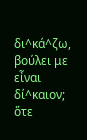δι^κά^ζω, βούλει με εἶναι δί^καιον;
ὅτε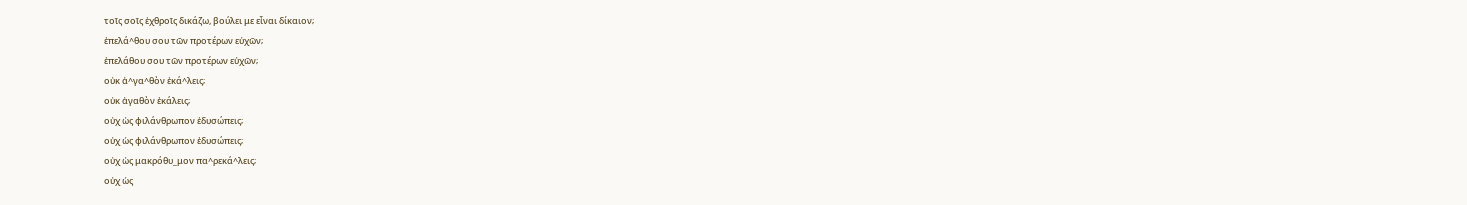τοῖς σοῖς ἐχθροῖς δικάζω, βούλει με εἶναι δίκαιον;
ἐπελά^θου σου τῶν προτέρων εὐχῶν;
ἐπελάθου σου τῶν προτέρων εὐχῶν;
οὐκ ἀ^γα^θὸν ἐκά^λεις;
οὐκ ἀγαθὸν ἐκάλεις;
οὐχ ὡς φιλάνθρωπον ἐδυσώπεις;
οὐχ ὡς φιλάνθρωπον ἐδυσώπεις;
οὐχ ὡς μακρόθυ_μον πα^ρεκά^λεις;
οὐχ ὡς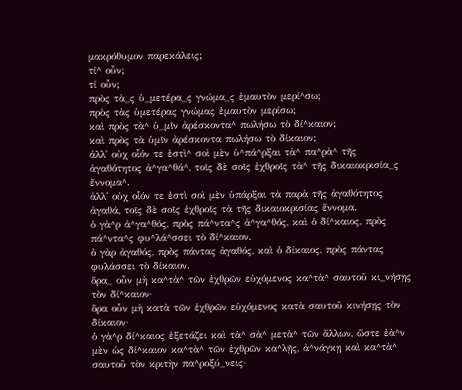μακρόθυμον παρεκάλεις;
τί^ οὖν;
τί οὖν;
πρὸς τὰ_ς ὑ_μετέρα_ς γνώμα_ς ἐμαυτὸν μερί^σω;
πρὸς τὰς ὑμετέρας γνώμας ἐμαυτὸν μερίσω;
καὶ πρὸς τὰ^ ὑ_μῖν ἀρέσκοντα^ πωλήσω τὸ δί^καιον;
καὶ πρὸς τὰ ὑμῖν ἀρέσκοντα πωλήσω τὸ δίκαιον;
ἀλλ' οὐχ οἷόν τε ἐστὶ^ σοὶ μὲν ὑ^πά^ρξαι τὰ^ πα^ρὰ^ τῆς ἀγαθότητος ἀ^γα^θά^, τοῖς δὲ σοῖς ἐχθροῖς τὰ^ τῆς δικαιοκρισία_ς ἔννομα^.
ἀλλ' οὐχ οἷόν τε ἐστὶ σοὶ μὲν ὑπάρξαι τὰ παρὰ τῆς ἀγαθότητος ἀγαθά, τοῖς δὲ σοῖς ἐχθροῖς τὰ τῆς δικαιοκρισίας ἔννομα.
ὁ γὰ^ρ ἀ^γα^θός, πρὸς πά^ντα^ς ἀ^γα^θός, καὶ ὁ δί^καιος, πρὸς πά^ντα^ς φυ^λά^σσει τὸ δί^καιον.
ὁ γὰρ ἀγαθός, πρὸς πάντας ἀγαθός, καὶ ὁ δίκαιος, πρὸς πάντας φυλάσσει τὸ δίκαιον.
ὅρα_ οὖν μὴ κα^τὰ^ τῶν ἐχθρῶν εὐχόμενος κα^τὰ^ σαυτοῦ κι_νήσῃς τὸν δί^καιον·
ὅρα οὖν μὴ κατὰ τῶν ἐχθρῶν εὐχόμενος κατὰ σαυτοῦ κινήσῃς τὸν δίκαιον·
ὁ γὰ^ρ δί^καιος ἐξετάζει καὶ τὰ^ σὰ^ μετὰ^ τῶν ἄλλων, ὥστε ἐὰ^ν μὲν ὡς δί^καιον κα^τὰ^ τῶν ἐχθρῶν κα^λῇς, ἀ^νάγκῃ καὶ κα^τὰ^ σαυτοῦ τὸν κριτὴν πα^ροξύ_νεις·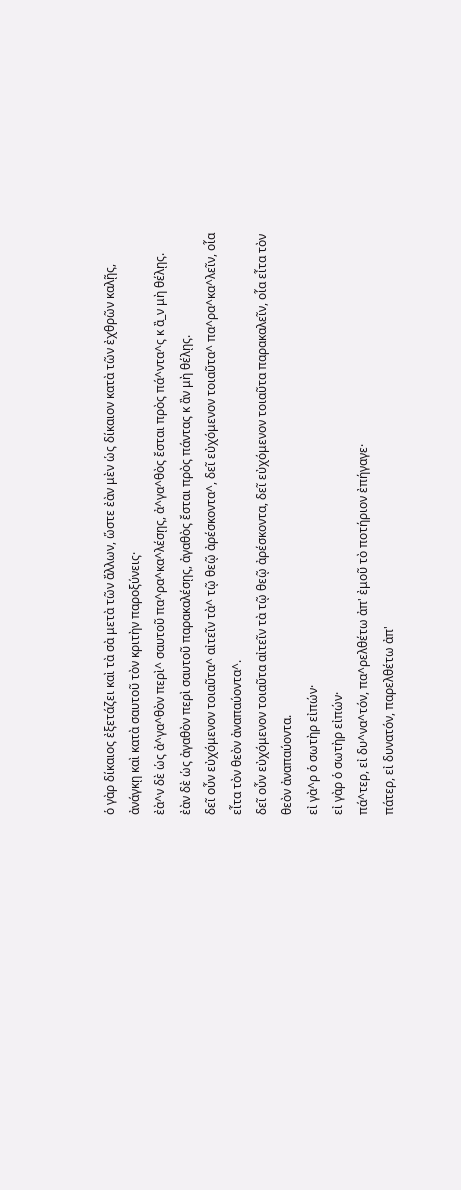ὁ γὰρ δίκαιος ἐξετάζει καὶ τὰ σὰ μετὰ τῶν ἄλλων, ὥστε ἐὰν μὲν ὡς δίκαιον κατὰ τῶν ἐχθρῶν καλῇς, ἀνάγκῃ καὶ κατὰ σαυτοῦ τὸν κριτὴν παροξύνεις·
ἐὰ^ν δὲ ὡς ἀ^γα^θὸν περὶ^ σαυτοῦ πα^ρα^κα^λέσῃς, ἀ^γα^θὸς ἔσται πρὸς πά^ντα^ς κ ἂ_ν μὴ θέλῃς.
ἐὰν δὲ ὡς ἀγαθὸν περὶ σαυτοῦ παρακαλέσῃς, ἀγαθὸς ἔσται πρὸς πάντας κ ἂν μὴ θέλῃς.
δεῖ οὖν εὐχόμενον τοιαῦτα^ αἰτεῖν τὰ^ τῷ θεῷ ἀρέσκοντα^, δεῖ εὐχόμενον τοιαῦτα^ πα^ρα^κα^λεῖν, οἷα εἶτα τὸν θεὸν ἀναπαύοντα^.
δεῖ οὖν εὐχόμενον τοιαῦτα αἰτεῖν τὰ τῷ θεῷ ἀρέσκοντα, δεῖ εὐχόμενον τοιαῦτα παρακαλεῖν, οἷα εἶτα τὸν θεὸν ἀναπαύοντα.
εἰ γὰ^ρ ὁ σωτὴρ εἰπών·
εἰ γὰρ ὁ σωτὴρ εἰπών·
πά^τερ, εἰ δυ^να^τόν, πα^ρελθέτω ἀπ' ἐμοῦ τὸ ποτήριον ἐπήγαγε·
πάτερ, εἰ δυνατόν, παρελθέτω ἀπ'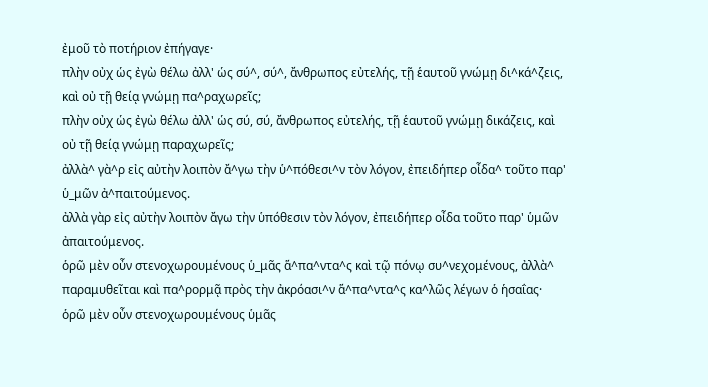ἐμοῦ τὸ ποτήριον ἐπήγαγε·
πλὴν οὐχ ὡς ἐγὼ θέλω ἀλλ' ὡς σύ^, σύ^, ἄνθρωπος εὐτελής, τῇ ἑαυτοῦ γνώμῃ δι^κά^ζεις, καὶ οὐ τῇ θείᾳ γνώμῃ πα^ραχωρεῖς;
πλὴν οὐχ ὡς ἐγὼ θέλω ἀλλ' ὡς σύ, σύ, ἄνθρωπος εὐτελής, τῇ ἑαυτοῦ γνώμῃ δικάζεις, καὶ οὐ τῇ θείᾳ γνώμῃ παραχωρεῖς;
ἀλλὰ^ γὰ^ρ εἰς αὐτὴν λοιπὸν ἄ^γω τὴν ὑ^πόθεσι^ν τὸν λόγον, ἐπειδήπερ οἶδα^ τοῦτο παρ' ὑ_μῶν ἀ^παιτούμενος.
ἀλλὰ γὰρ εἰς αὐτὴν λοιπὸν ἄγω τὴν ὑπόθεσιν τὸν λόγον, ἐπειδήπερ οἶδα τοῦτο παρ' ὑμῶν ἀπαιτούμενος.
ὁρῶ μὲν οὖν στενοχωρουμένους ὑ_μᾶς ἅ^πα^ντα^ς καὶ τῷ πόνῳ συ^νεχομένους, ἀλλὰ^ παραμυθεῖται καὶ πα^ρορμᾷ πρὸς τὴν ἀκρόασι^ν ἅ^πα^ντα^ς κα^λῶς λέγων ὁ ἡσαΐας·
ὁρῶ μὲν οὖν στενοχωρουμένους ὑμᾶς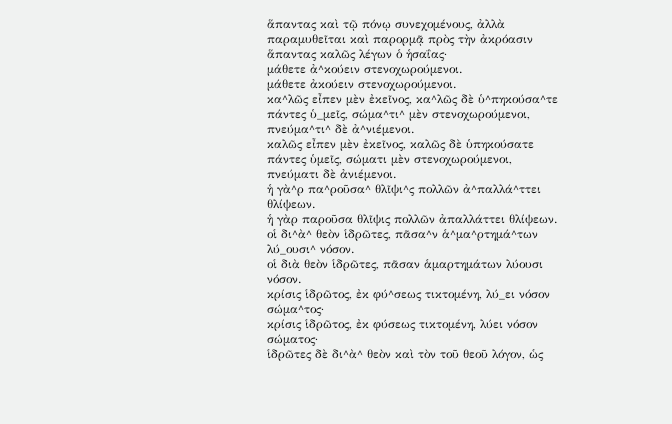ἅπαντας καὶ τῷ πόνῳ συνεχομένους, ἀλλὰ παραμυθεῖται καὶ παρορμᾷ πρὸς τὴν ἀκρόασιν ἅπαντας καλῶς λέγων ὁ ἡσαΐας·
μάθετε ἀ^κούειν στενοχωρούμενοι.
μάθετε ἀκούειν στενοχωρούμενοι.
κα^λῶς εἶπεν μὲν ἐκεῖνος, κα^λῶς δὲ ὑ^πηκούσα^τε πάντες ὑ_μεῖς, σώμα^τι^ μὲν στενοχωρούμενοι, πνεύμα^τι^ δὲ ἀ^νιέμενοι.
καλῶς εἶπεν μὲν ἐκεῖνος, καλῶς δὲ ὑπηκούσατε πάντες ὑμεῖς, σώματι μὲν στενοχωρούμενοι, πνεύματι δὲ ἀνιέμενοι.
ἡ γὰ^ρ πα^ροῦσα^ θλῖψι^ς πολλῶν ἀ^παλλά^ττει θλίψεων.
ἡ γὰρ παροῦσα θλῖψις πολλῶν ἀπαλλάττει θλίψεων.
οἱ δι^ὰ^ θεὸν ἱδρῶτες, πᾶσα^ν ἁ^μα^ρτημά^των λύ_ουσι^ νόσον.
οἱ διὰ θεὸν ἱδρῶτες, πᾶσαν ἁμαρτημάτων λύουσι νόσον.
κρίσις ἱδρῶτος, ἐκ φύ^σεως τικτομένη, λύ_ει νόσον σώμα^τος·
κρίσις ἱδρῶτος, ἐκ φύσεως τικτομένη, λύει νόσον σώματος·
ἱδρῶτες δὲ δι^ὰ^ θεὸν καὶ τὸν τοῦ θεοῦ λόγον, ὡς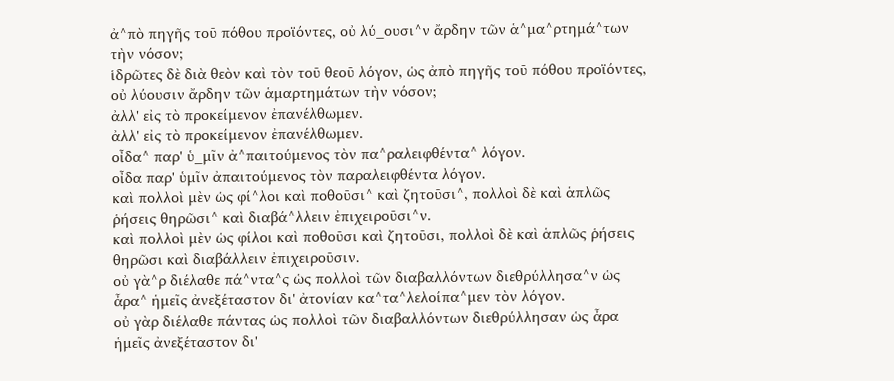ἀ^πὸ πηγῆς τοῦ πόθου προϊόντες, οὐ λύ_ουσι^ν ἄρδην τῶν ἁ^μα^ρτημά^των τὴν νόσον;
ἱδρῶτες δὲ διὰ θεὸν καὶ τὸν τοῦ θεοῦ λόγον, ὡς ἀπὸ πηγῆς τοῦ πόθου προϊόντες, οὐ λύουσιν ἄρδην τῶν ἁμαρτημάτων τὴν νόσον;
ἀλλ' εἰς τὸ προκείμενον ἐπανέλθωμεν.
ἀλλ' εἰς τὸ προκείμενον ἐπανέλθωμεν.
οἶδα^ παρ' ὑ_μῖν ἀ^παιτούμενος τὸν πα^ραλειφθέντα^ λόγον.
οἶδα παρ' ὑμῖν ἀπαιτούμενος τὸν παραλειφθέντα λόγον.
καὶ πολλοὶ μὲν ὡς φί^λοι καὶ ποθοῦσι^ καὶ ζητοῦσι^, πολλοὶ δὲ καὶ ἁπλῶς ῥήσεις θηρῶσι^ καὶ διαβά^λλειν ἐπιχειροῦσι^ν.
καὶ πολλοὶ μὲν ὡς φίλοι καὶ ποθοῦσι καὶ ζητοῦσι, πολλοὶ δὲ καὶ ἁπλῶς ῥήσεις θηρῶσι καὶ διαβάλλειν ἐπιχειροῦσιν.
οὐ γὰ^ρ διέλαθε πά^ντα^ς ὡς πολλοὶ τῶν διαβαλλόντων διεθρύλλησα^ν ὡς ἆρα^ ἡμεῖς ἀνεξέταστον δι' ἀτονίαν κα^τα^λελοίπα^μεν τὸν λόγον.
οὐ γὰρ διέλαθε πάντας ὡς πολλοὶ τῶν διαβαλλόντων διεθρύλλησαν ὡς ἆρα ἡμεῖς ἀνεξέταστον δι'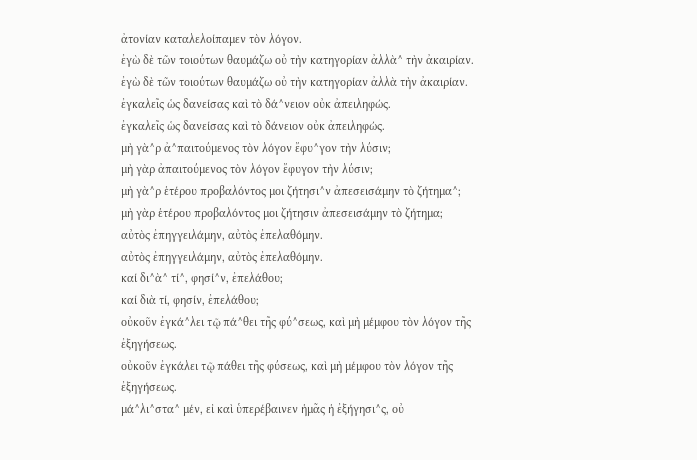ἀτονίαν καταλελοίπαμεν τὸν λόγον.
ἐγὼ δὲ τῶν τοιούτων θαυμάζω οὐ τὴν κατηγορίαν ἀλλὰ^ τὴν ἀκαιρίαν.
ἐγὼ δὲ τῶν τοιούτων θαυμάζω οὐ τὴν κατηγορίαν ἀλλὰ τὴν ἀκαιρίαν.
ἐγκαλεῖς ὡς δανείσας καὶ τὸ δά^νειον οὐκ ἀπειληφώς.
ἐγκαλεῖς ὡς δανείσας καὶ τὸ δάνειον οὐκ ἀπειληφώς.
μὴ γὰ^ρ ἀ^παιτούμενος τὸν λόγον ἔφυ^γον τὴν λύσιν;
μὴ γὰρ ἀπαιτούμενος τὸν λόγον ἔφυγον τὴν λύσιν;
μὴ γὰ^ρ ἑτέρου προβαλόντος μοι ζήτησι^ν ἀπεσεισάμην τὸ ζήτημα^;
μὴ γὰρ ἑτέρου προβαλόντος μοι ζήτησιν ἀπεσεισάμην τὸ ζήτημα;
αὐτὸς ἐπηγγειλάμην, αὐτὸς ἐπελαθόμην.
αὐτὸς ἐπηγγειλάμην, αὐτὸς ἐπελαθόμην.
καί δι^ὰ^ τί^, φησί^ν, ἐπελάθου;
καί διὰ τί, φησίν, ἐπελάθου;
οὐκοῦν ἐγκά^λει τῷ πά^θει τῆς φύ^σεως, καὶ μὴ μέμφου τὸν λόγον τῆς ἐξηγήσεως.
οὐκοῦν ἐγκάλει τῷ πάθει τῆς φύσεως, καὶ μὴ μέμφου τὸν λόγον τῆς ἐξηγήσεως.
μά^λι^στα^ μέν, εἰ καὶ ὑπερέβαινεν ἡμᾶς ἡ ἐξήγησι^ς, οὐ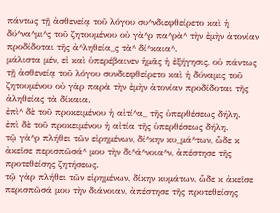πάντως τῇ ἀσθενείᾳ τοῦ λόγου συ^νδιεφθείρετο καὶ ἡ δύ^να^μι^ς τοῦ ζητουμένου οὐ γὰ^ρ πα^ρὰ^ τὴν ἐμὴν ἀτονίαν προδίδοται τῆς ἀ^ληθεία_ς τὰ^ δί^καια^.
μάλιστα μέν, εἰ καὶ ὑπερέβαινεν ἡμᾶς ἡ ἐξήγησις, οὐ πάντως τῇ ἀσθενείᾳ τοῦ λόγου συνδιεφθείρετο καὶ ἡ δύναμις τοῦ ζητουμένου οὐ γὰρ παρὰ τὴν ἐμὴν ἀτονίαν προδίδοται τῆς ἀληθείας τὰ δίκαια.
ἐπὶ^ δὲ τοῦ προκειμένου ἡ αἰτί^α_ τῆς ὑπερθέσεως δήλη.
ἐπὶ δὲ τοῦ προκειμένου ἡ αἰτία τῆς ὑπερθέσεως δήλη.
τῷ γὰ^ρ πλήθει τῶν εἰρημένων, δί^κην κυ_μά^των, ὧδε κ ἀκεῖσε περισπῶσά^ μου τὴν δι^ά^νοια^ν, ἀπέστησε τῆς προτεθείσης ζητήσεως.
τῷ γὰρ πλήθει τῶν εἰρημένων, δίκην κυμάτων, ὧδε κ ἀκεῖσε περισπῶσά μου τὴν διάνοιαν, ἀπέστησε τῆς προτεθείσης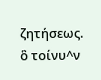ζητήσεως.
ὃ τοίνυ^ν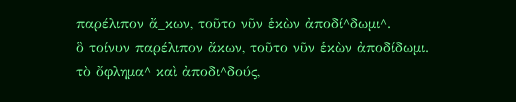παρέλιπον ἄ_κων, τοῦτο νῦν ἑκὼν ἀποδί^δωμι^.
ὃ τοίνυν παρέλιπον ἄκων, τοῦτο νῦν ἑκὼν ἀποδίδωμι.
τὸ ὄφλημα^ καὶ ἀποδι^δούς,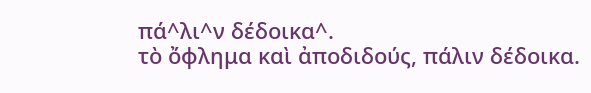πά^λι^ν δέδοικα^.
τὸ ὄφλημα καὶ ἀποδιδούς, πάλιν δέδοικα.